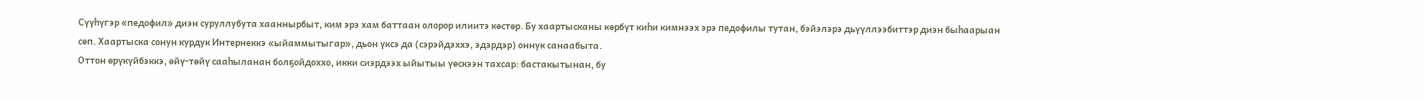Сүүһүгэр «педофил» диэн суруллубута хааннырбыт, ким эрэ хам баттаан олорор илиитэ көстөр. Бу хаартысканы көрбүт киһи кимнээх эрэ педофилы тутан, бэйэлэрэ дьүүллээбиттэр диэн быһаарыан сөп. Хаартыска сонун курдук Интернеккэ «ыйаммытыгар», дьон үксэ да (сэрэйдэххэ, эдэрдэр) оннук санаабыта.
Оттон өрүкүйбэккэ, өйү-төйү сааһыланан болҕойдоххо, икки сиэрдээх ыйытыы үөскээн тахсар: бастакытынан, бу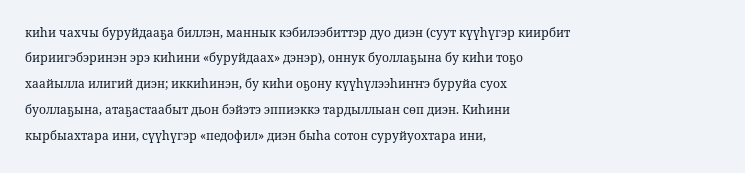киһи чахчы буруйдааҕа биллэн, маннык кэбилээбиттэр дуо диэн (суут күүһүгэр киирбит бириигэбэринэн эрэ киһини «буруйдаах» дэнэр), оннук буоллаҕына бу киһи тоҕо хаайылла илигий диэн; иккиһинэн, бу киһи оҕону күүһүлээһиҥҥэ буруйа суох буоллаҕына, атаҕастаабыт дьон бэйэтэ эппиэккэ тардыллыан сөп диэн. Киһини кырбыахтара ини, сүүһүгэр «педофил» диэн быһа сотон суруйуохтара ини,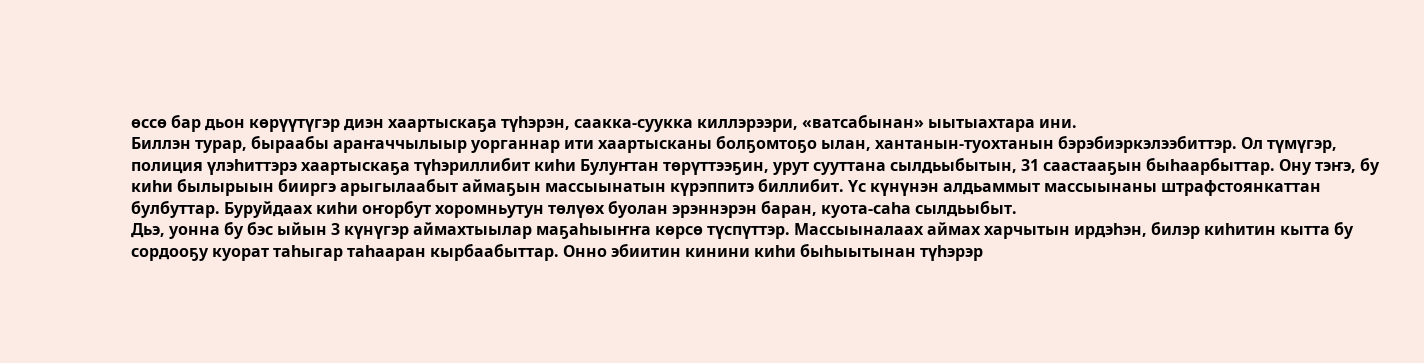өссө бар дьон көрүүтүгэр диэн хаартыскаҕа түһэрэн, саакка-суукка киллэрээри, «ватсабынан» ыытыахтара ини.
Биллэн турар, быраабы араҥаччылыыр уорганнар ити хаартысканы болҕомтоҕо ылан, хантанын-туохтанын бэрэбиэркэлээбиттэр. Ол түмүгэр, полиция үлэһиттэрэ хаартыскаҕа түһэриллибит киһи Булуҥтан төрүттээҕин, урут сууттана сылдьыбытын, 31 саастааҕын быһаарбыттар. Ону тэҥэ, бу киһи былырыын бииргэ арыгылаабыт аймаҕын массыынатын күрэппитэ биллибит. Үс күнүнэн алдьаммыт массыынаны штрафстоянкаттан булбуттар. Буруйдаах киһи оҥорбут хоромньутун төлүөх буолан эрэннэрэн баран, куота-саһа сылдьыбыт.
Дьэ, уонна бу бэс ыйын 3 күнүгэр аймахтыылар маҕаһыыҥҥа көрсө түспүттэр. Массыыналаах аймах харчытын ирдэһэн, билэр киһитин кытта бу сордооҕу куорат таһыгар таһааран кырбаабыттар. Онно эбиитин кинини киһи быһыытынан түһэрэр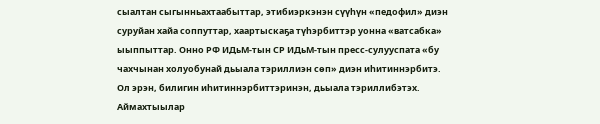сыалтан сыгынньахтаабыттар, этибиэркэнэн сүүһүн «педофил» диэн суруйан хайа соппуттар, хаартыскаҕа түһэрбиттэр уонна «ватсабка» ыыппыттар. Онно РФ ИДьМ-тын СР ИДьМ-тын пресс-сулууспата «бу чахчынан холуобунай дьыала тэриллиэн сөп» диэн иһитиннэрбитэ.
Ол эрэн, билигин иһитиннэрбиттэринэн, дьыала тэриллибэтэх. Аймахтыылар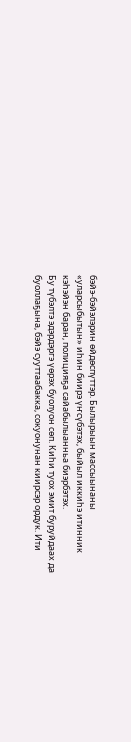бэйэ-бэйэлэрин өйдөспүттэр. Былырыын массыынаны «уларсыбытын» иһин биирэ үҥсүбэтэх, быйыл иккиһэ итинник кэһэйэн баран, полицияҕа сайабылыанньа биэрбэтэх.
Бу түбэлтэ эдэрдэргэ үөрэх буолуон сөп. Киһи туох эмит буруйдаах да буоллаҕына, бэйэ сууттаабакка, сокуонунан киирсэр ордук. Ити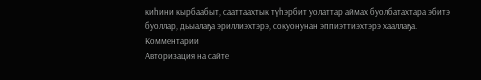киһини кырбаабыт, сааттаахтык түһэрбит уолаттар аймах буолбатахтара эбитэ буоллар, дьыалаҕа эриллиэхтэрэ, сокуонунан эппиэттиэхтэрэ хааллаҕа.
Комментарии
Авторизация на сайте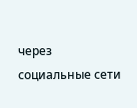через социальные сети